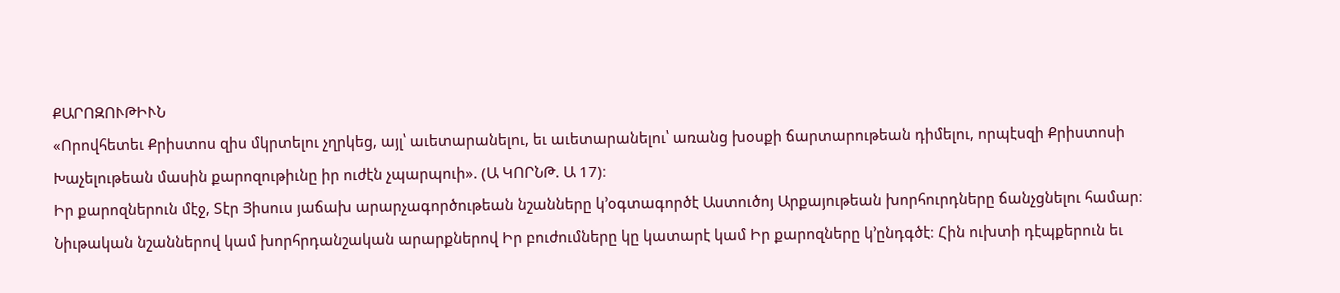ՔԱՐՈԶՈՒԹԻՒՆ
«Որովհետեւ Քրիստոս զիս մկրտելու չղրկեց, այլ՝ աւետարանելու, եւ աւետարանելու՝ առանց խօսքի ճարտարութեան դիմելու, որպէսզի Քրիստոսի Խաչելութեան մասին քարոզութիւնը իր ուժէն չպարպուի». (Ա ԿՈՐՆԹ. Ա 17)։
Իր քարոզներուն մէջ, Տէր Յիսուս յաճախ արարչագործութեան նշանները կ՚օգտագործէ Աստուծոյ Արքայութեան խորհուրդները ճանչցնելու համար։
Նիւթական նշաններով կամ խորհրդանշական արարքներով Իր բուժումները կը կատարէ կամ Իր քարոզները կ՚ընդգծէ։ Հին ուխտի դէպքերուն եւ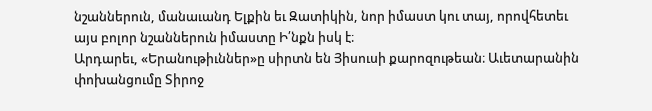նշաններուն, մանաւանդ Ելքին եւ Զատիկին, նոր իմաստ կու տայ, որովհետեւ այս բոլոր նշաններուն իմաստը Ի՛նքն իսկ է։
Արդարեւ, «Երանութիւններ»ը սիրտն են Յիսուսի քարոզութեան։ Աւետարանին փոխանցումը Տիրոջ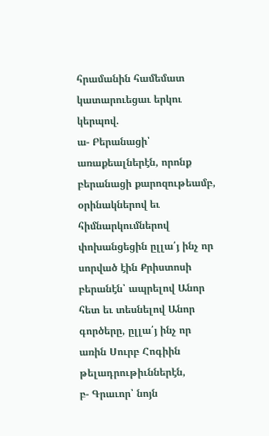հրամանին համեմատ կատարուեցաւ երկու կերպով.
ա- Բերանացի՝ առաքեալներէն, որոնք բերանացի քարոզութեամբ, օրինակներով եւ հիմնարկումներով փոխանցեցին ըլլա՛յ ինչ որ սորված էին Քրիստոսի բերանէն՝ ապրելով Անոր հետ եւ տեսնելով Անոր գործերը, ըլլա՛յ ինչ որ առին Սուրբ Հոգիին թելադրութիւններէն,
բ- Գրաւոր՝ նոյն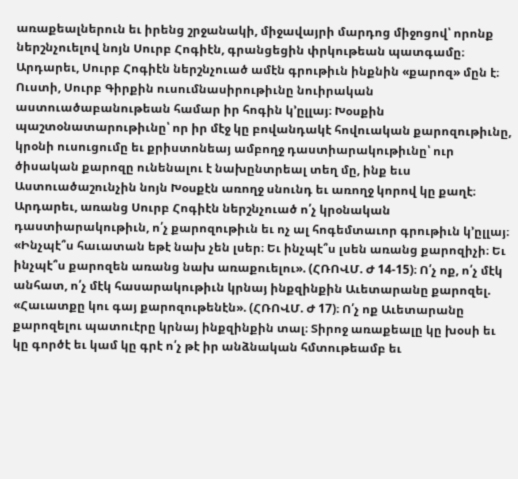առաքեալներուն եւ իրենց շրջանակի, միջավայրի մարդոց միջոցով՝ որոնք ներշնչուելով նոյն Սուրբ Հոգիէն, գրանցեցին փրկութեան պատգամը։
Արդարեւ, Սուրբ Հոգիէն ներշնչուած ամէն գրութիւն ինքնին «քարոզ» մըն է։
Ուստի, Սուրբ Գիրքին ուսումնասիրութիւնը նուիրական աստուածաբանութեան համար իր հոգին կ՚ըլլայ։ Խօսքին պաշտօնատարութիւնը՝ որ իր մէջ կը բովանդակէ հովուական քարոզութիւնը, կրօնի ուսուցումը եւ քրիստոնեայ ամբողջ դաստիարակութիւնը՝ ուր ծիսական քարոզը ունենալու է նախընտրեալ տեղ մը, ինք եւս Աստուածաշունչին նոյն Խօսքէն առողջ սնունդ եւ առողջ կորով կը քաղէ։ Արդարեւ, առանց Սուրբ Հոգիէն ներշնչուած ո՛չ կրօնական դաստիարակութիւն, ո՛չ քարոզութիւն եւ ոչ ալ հոգեմտաւոր գրութիւն կ՚ըլլայ։
«Ինչպէ՞ս հաւատան եթէ նախ չեն լսեր։ Եւ ինչպէ՞ս լսեն առանց քարոզիչի։ Եւ ինչպէ՞ս քարոզեն առանց նախ առաքուելու». (ՀՌՈՎՄ. Ժ 14-15)։ Ո՛չ ոք, ո՛չ մէկ անհատ, ո՛չ մէկ հասարակութիւն կրնայ ինքզինքին Աւետարանը քարոզել. «Հաւատքը կու գայ քարոզութենէն». (ՀՌՈՎՄ. Ժ 17)։ Ո՛չ ոք Աւետարանը քարոզելու պատուէրը կրնայ ինքզինքին տալ։ Տիրոջ առաքեալը կը խօսի եւ կը գործէ եւ կամ կը գրէ ո՛չ թէ իր անձնական հմտութեամբ եւ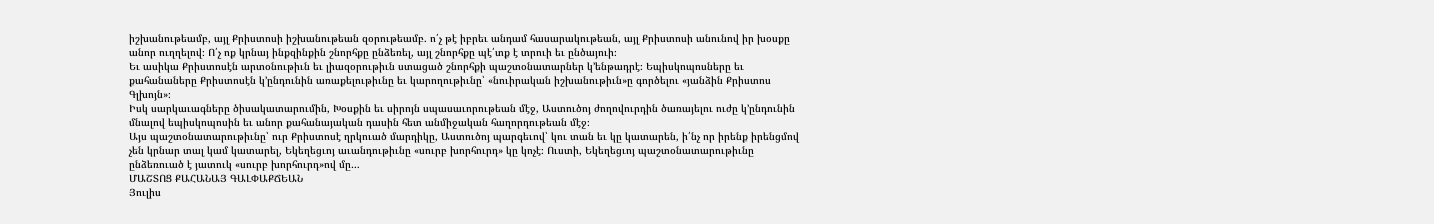իշխանութեամբ, այլ Քրիստոսի իշխանութեան զօրութեամբ. ո՛չ թէ իբրեւ անդամ հասարակութեան, այլ Քրիստոսի անունով իր խօսքը անոր ուղղելով։ Ո՛չ ոք կրնայ ինքզինքին շնորհքը ընձեռել, այլ շնորհքը պէ՛տք է տրուի եւ ընծայուի։
Եւ ասիկա Քրիստոսէն արտօնութիւն եւ լիազօրութիւն ստացած շնորհքի պաշտօնատարներ կ՚ենթադրէ։ Եպիսկոպոսները եւ քահանաները Քրիստոսէն կ՚ընդունին առաքելութիւնը եւ կարողութիւնը՝ «նուիրական իշխանութիւն»ը գործելու «յանձին Քրիստոս Գլխոյն»։
Իսկ սարկաւագները ծիսակատարումին, Խօսքին եւ սիրոյն սպասաւորութեան մէջ, Աստուծոյ ժողովուրդին ծառայելու ուժը կ՚ընդունին մնալով եպիսկոպոսին եւ անոր քահանայական դասին հետ անմիջական հաղորդութեան մէջ։
Այս պաշտօնատարութիւնը՝ ուր Քրիստոսէ ղրկուած մարդիկը, Աստուծոյ պարգեւով՝ կու տան եւ կը կատարեն, ի՛նչ որ իրենք իրենցմով չեն կրնար տալ կամ կատարել, Եկեղեցւոյ աւանդութիւնը «սուրբ խորհուրդ» կը կոչէ։ Ուստի, Եկեղեցւոյ պաշտօնատարութիւնը ընձեռուած է յատուկ «սուրբ խորհուրդ»ով մը…
ՄԱՇՏՈՑ ՔԱՀԱՆԱՅ ԳԱԼՓԱՔՃԵԱՆ
Յուլիս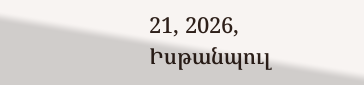21, 2026, Իսթանպուլ